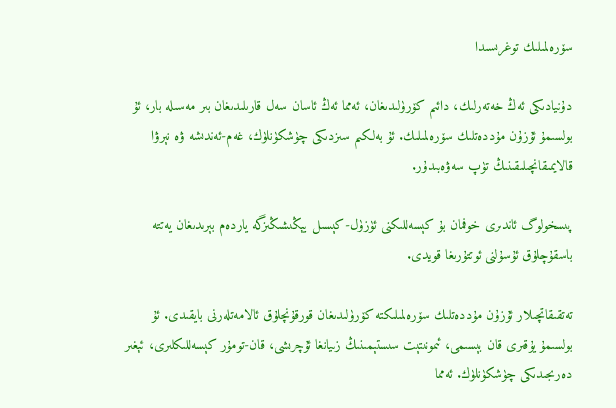سۆرەلمىلىك توغرىسىدا

دۇنيادىكى ئەڭ خەتەرلىك، دائىم كۆرۈلىدىغان، ئەمما ئەڭ ئاسان سەل قارىلىدىغان بىر مەسىلە بار، ئۇ بولسىمۇ ئۇزۇن مۇددەتلىك سۆرەلمىلىك. ئۇ بەلكىم سىزدىكى چۈشكۈنلۈك، غەم-ئەندىشە ۋە نېرۋا قالايمىقانچىلىقىنىڭ تۈپ سەۋەبىدۇر.

پىسخولوگ ئاندىرى خوفمان بۇ كېسەللىكنى ئۈزۈل-كېسىل يېڭىشىڭىزگە ياردەم بېرىدىغان يەتتە باسقۇچلۇق ئۇسۇلنى ئوتتۇرىغا قويدى.

تەتقىقاتچىلار ئۇزۇن مۇددەتلىك سۆرەلمىلىكتە كۆرۈلىدىغان قورقۇنچلۇق ئالامەتلەرنى بايقىدى. ئۇ بولسىمۇ يۇقىرى قان بېسىمى، ئىمونىتېت سىستېمىنىڭ زىيانغا ئۇچرىشى، قان-تومۇر كېسەللىكلىرى، ئېغىر دەرىجىدىكى چۈشكۈنلۈك. ئەمما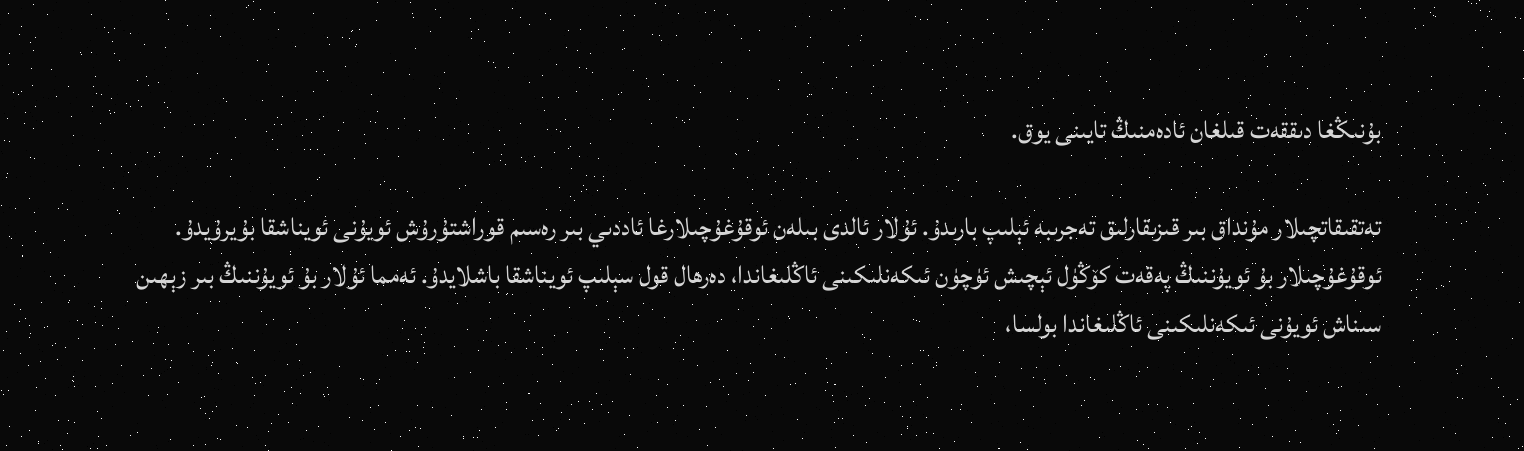بۇنىڭغا دىققەت قىلغان ئادەمنىڭ تايىنى يوق.

تەتقىقاتچىلار مۇنداق بىر قىزىقارلىق تەجرىبە ئېلىپ بارىدۇ. ئۇلار ئالدى بىلەن ئوقۇغۇچىلارغا ئاددىي بىر رەسىم قوراشتۇرۇش ئويۇنى ئويناشقا بۇيرۇيدۇ. ئوقۇغۇچىلار بۇ ئويۇننىڭ پەقەت كۆڭۈل ئېچىش ئۈچۈن ئىكەنلىكىنى ئاڭلىغاندا، دەرھال قول سېلىپ ئويناشقا باشلايدۇ. ئەمما ئۇلار بۇ ئويۇننىڭ بىر زېھىن سىناش ئويۇنى ئىكەنلىكىنى ئاڭلىغاندا بولسا،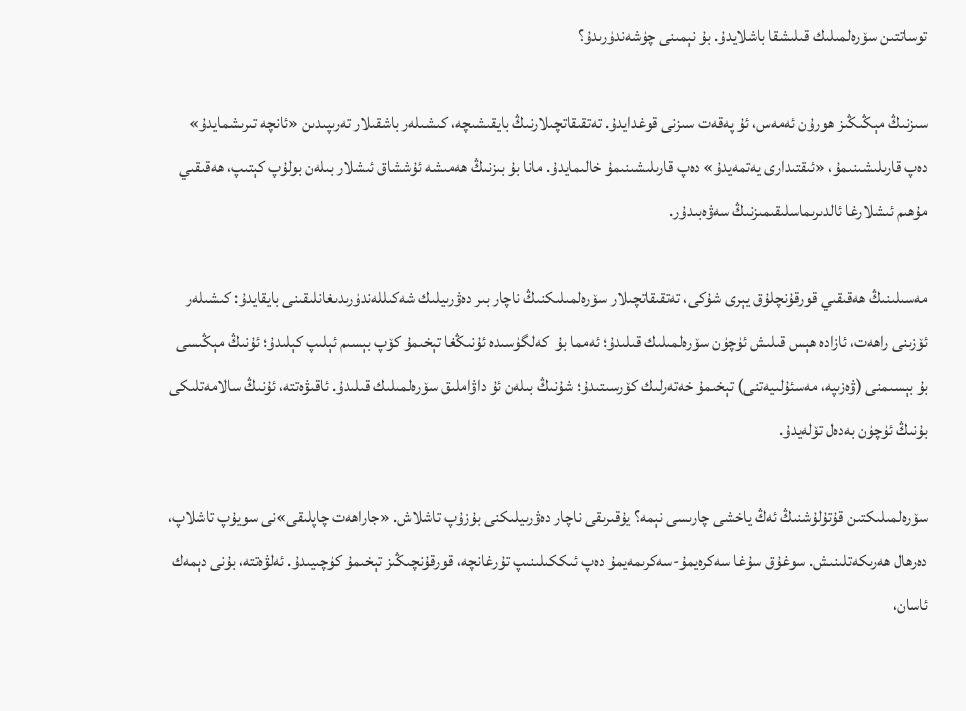توساتتىن سۆرەلمىلىك قىلىشقا باشلايدۇ. بۇ نېمىنى چۈشەندۈرىدۇ؟

سىزنىڭ مېڭىڭىز ھورۇن ئەمەس، ئۇ پەقەت سىزنى قوغدايدۇ. تەتقىقاتچىلارنىڭ بايقىشىچە، كىشىلەر باشقىلار تەرىپىدىن «ئانچە تىرىشمايدۇ» دەپ قارىلىشىنىمۇ، «ئىقتىدارى يەتمەيدۇ» دەپ قارىلىشىنىمۇ خالىمايدۇ. مانا بۇ بىزنىڭ ھەمىشە ئۇششاق ئىشلار بىلەن بولۇپ كېتىپ، ھەقىقىي مۇھىم ئىشلارغا ئالدىرىماسلىقىمىزنىڭ سەۋەبىدۇر.

مەسىلىنىڭ ھەقىقىي قورقۇنچلۇق يېرى شۇكى، تەتقىقاتچىلار سۆرەلمىلىكنىڭ ناچار بىر دەۋرىيلىك شەكىللەندۈرىدىغانلىقىنى بايقايدۇ: كىشىلەر ئۆزىنى راھەت، ئازادە ھېس قىلىش ئۈچۈن سۆرەلمىلىك قىلىدۇ؛ ئەمما بۇ  كەلگۈسىدە ئۇنىڭغا تېخىمۇ كۆپ بېسىم ئېلىپ كېلىدۇ؛ ئۇنىڭ مېڭىسى بۇ بېسىمنى (ۋەزىپە، مەسئۇلىيەتنى) تېخىمۇ خەتەرلىك كۆرسىتىدۇ؛ شۇنىڭ بىلەن ئۇ داۋاملىق سۆرەلمىلىك قىلىدۇ. ئاقىۋەتتە، ئۇنىڭ سالامەتلىكى بۇنىڭ ئۈچۈن بەدەل تۆلەيدۇ.

سۆرەلمىلىكتىن قۇتۇلۇشنىڭ ئەڭ ياخشى چارىسى نېمە؟ يۇقىرىقى ناچار دەۋرىيلىكنى بۇزۇپ تاشلاش. «جاراھەت چاپلىقى»نى سويۇپ تاشلاپ، دەرھال ھەرىكەتلىنىش. سوغۇق سۇغا سەكرەيمۇ-سەكرىمەيمۇ دەپ ئىككىلىنىپ تۇرغانچە، قورقۇنچىڭىز تېخىمۇ كۈچىيىدۇ. ئەلۋەتتە، بۇنى دېمەك ئاسان،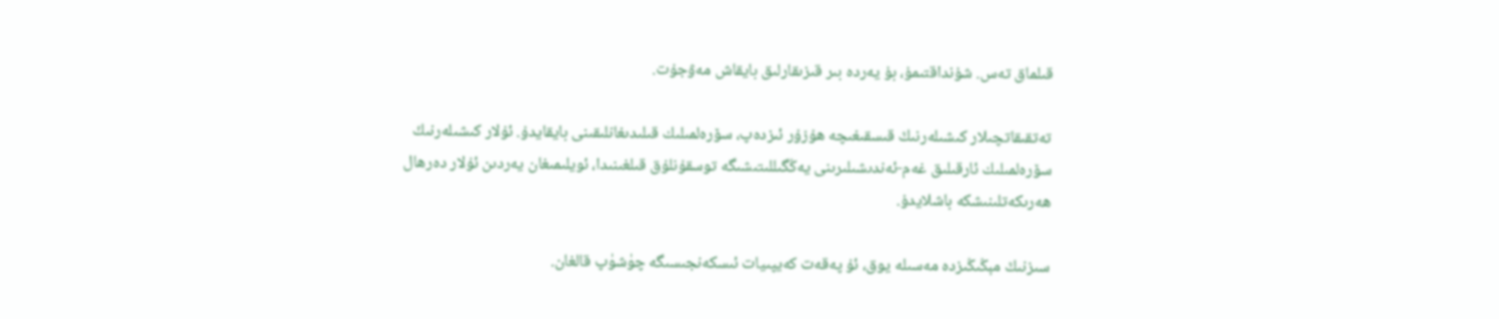قىلماق تەس. شۇنداقتىمۇ، بۇ يەردە بىر قىزىقارلىق بايقاش مەۋجۇت.

تەتقىقاتچىلار كىشىلەرنىڭ قىسقىغىچە ھۇزۇر ئىزدەپ، سۆرەلمىلىك قىلىدىغانلىقىنى بايقايدۇ. ئۇلار كىشىلەرنىڭ سۆرەلمىلىك ئارقىلىق غەم-ئەندىشىلىرىنى يەڭگىللىتىشىگە توسقۇنلۇق قىلغىنىدا، ئويلىمىغان يەردىن ئۇلار دەرھال ھەرىكەتلىنىشكە باشلايدۇ.

سىزنىڭ مېڭىڭىزدە مەسىلە يوق، ئۇ پەقەت كەيپىيات ئىسكەنجىسىگە چۈشۈپ قالغان.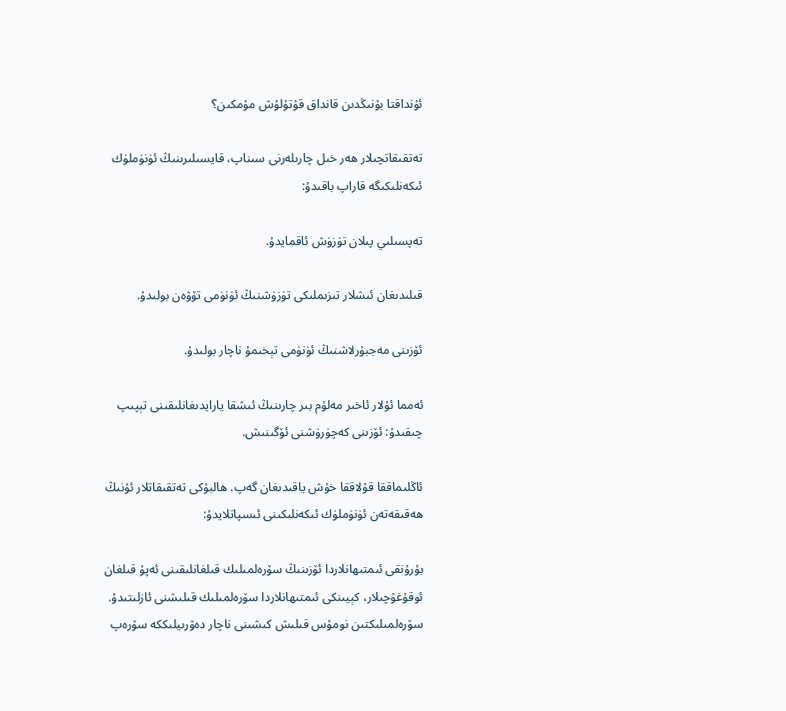ئۇنداقتا بۇنىڭدىن قانداق قۇتۇلۇش مۇمكىن؟

تەتقىقاتچىلار ھەر خىل چارىلەرنى سىناپ، قايسىلىرىنىڭ ئۈنۈملۈك ئىكەنلىكىگە قاراپ باقىدۇ:

تەپسىلىي پىلان تۈزۈش ئاقمايدۇ.

قىلىدىغان ئىشلار تىزىملىكى تۈزۈشنىڭ ئۈنۈمى تۆۋەن بولىدۇ.

ئۆزىنى مەجبۇرلاشنىڭ ئۈنۈمى تېخىمۇ ناچار بولىدۇ.

ئەمما ئۇلار ئاخىر مەلۇم بىر چارىنىڭ ئىشقا يارايدىغانلىقىنى تېپىپ چىقىدۇ: ئۆزىنى كەچۈرۈشنى ئۆگىنىش.

ئاڭلىماققا قۇلاققا خۇش ياقىدىغان گەپ. ھالبۇكى تەتقىقاتلار ئۇنىڭ ھەقىقەتەن ئۈنۈملۈك ئىكەنلىكىنى ئىسپاتلايدۇ:

بۇرۇنقى ئىمتىھانلاردا ئۆزىنىڭ سۆرەلمىلىك قىلغانلىقىنى ئەپۇ قىلغان ئوقۇغۇچىلار، كېيىنكى ئىمتىھانلاردا سۆرەلمىلىك قىلىشنى ئازلىتىدۇ. سۆرەلمىلىكتىن نومۇس قىلىش كىشىنى ناچار دەۋرىيلىككە سۆرەپ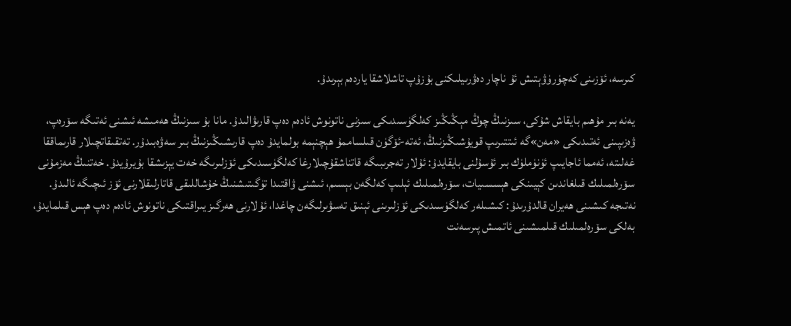كىرسە، ئۆزىنى كەچۈرۈۋېتىش ئۇ ناچار دەۋرىيلىكنى بۇزۇپ تاشلاشقا ياردەم بېرىدۇ.

يەنە بىر مۇھىم بايقاش شۇكى، سىزنىڭ چوڭ مېڭىڭىز كەلگۈسىدىكى سىزنى ناتونوش ئادەم دەپ قارىۋالىدۇ. مانا بۇ سىزنىڭ ھەمىشە ئىشنى ئەتىگە سۆرەپ، ۋەزىپىنى ئەتىدىكى «مەن»گە ئىتتىرىپ قويۇشىڭىزنىڭ، ئەتە-ئۆگۈن قىلساممۇ ھېچنېمە بولمايدۇ دەپ قارىشىڭىزنىڭ بىر سەۋەبىدۇر. تەتقىقاتچىلار قارىماققا غەلىتە، ئەمما ئاجايىپ ئۈنۈملۈك بىر ئۇسۇلنى بايقايدۇ: ئۇلار تەجرىبىگە قاتناشقۇچىلارغا كەلگۈسىدىكى ئۆزلىرىگە خەت يېزىشقا بۇيرۇيدۇ. خەتنىڭ مەزمۇنى سۆرەلمىلىك قىلغاندىن كېيىنكى ھېسسىيات، سۆرەلمىلىك ئېلىپ كەلگەن بېسىم، ئىشنى ۋاقتىدا تۈگىتىشنىڭ خۇشاللىقى قاتارلىقلارنى ئۆز ئىچىگە ئالىدۇ. نەتىجە كىشىنى ھەيران قالدۇرىدۇ: كىشىلەر كەلگۈسىدىكى ئۆزلىرىنى ئېنىق تەسۋىرلىگەن چاغدا، ئۇلارنى ھەرگىز يىراقتىكى ناتونوش ئادەم دەپ ھېس قىلمايدۇ، بەلكى سۆرەلمىلىك قىلمىشىنى ئاتمىش پىرسەنت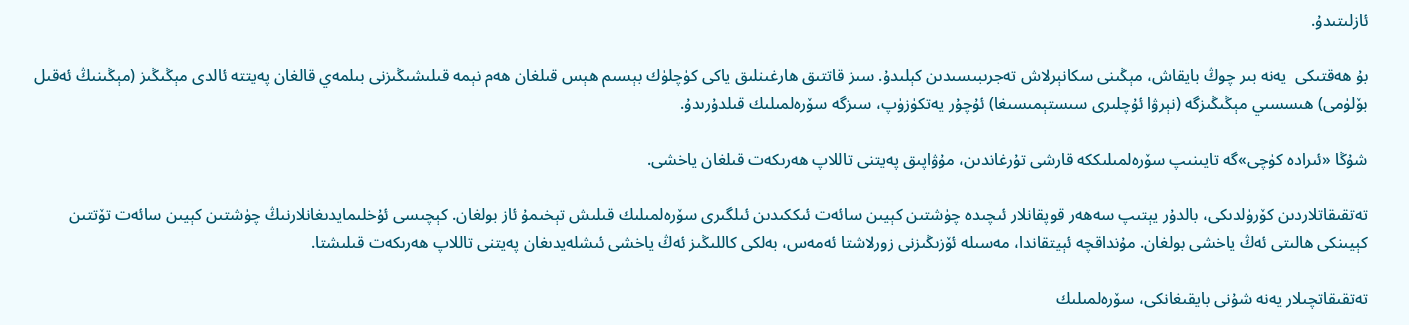ئازلىتىدۇ.

بۇ ھەقتىكى  يەنە بىر چوڭ بايقاش، مېڭىنى سكانېرلاش تەجرىبىسىدىن كېلىدۇ. سىز قاتتىق ھارغىنلىق ياكى كۈچلۈك بېسىم ھېس قىلغان ھەم نېمە قىلىشىڭىزنى بىلمەي قالغان پەيتتە ئالدى مېڭىڭىز (مېڭىنىڭ ئەقىل بۆلۈمى) ھىسسىي مېڭىڭىزگە (نېرۋا ئۇچلىرى سىستېمىسىغا) ئۇچۇر يەتكۈزۈپ، سىزگە سۆرەلمىلىك قىلدۇرىدۇ.

شۇڭا «ئىرادە كۈچى»گە تايىنىپ سۆرەلمىلىككە قارشى تۇرغاندىن، مۇۋاپىق پەيتنى تاللاپ ھەرىكەت قىلغان ياخشى.

تەتقىقاتلاردىن كۆرۈلدىكى، بالدۇر يېتىپ سەھەر قوپقانلار ئىچىدە چۈشتىن كېيىن سائەت ئىككىدىن ئىلگىرى سۆرەلمىلىك قىلىش تېخىمۇ ئاز بولغان. كېچىسى ئۇخلىمايدىغانلارنىڭ چۈشتىن كېيىن سائەت تۆتتىن كېيىنكى ھالىتى ئەڭ ياخشى بولغان. مۇنداقچە ئېيتقاندا، مەسىلە ئۆزىڭىزنى زورلاشتا ئەمەس، بەلكى كاللىڭىز ئەڭ ياخشى ئىشلەيدىغان پەيتنى تاللاپ ھەرىكەت قىلىشتا.

تەتقىقاتچىلار يەنە شۇنى بايقىغانكى، سۆرەلمىلىك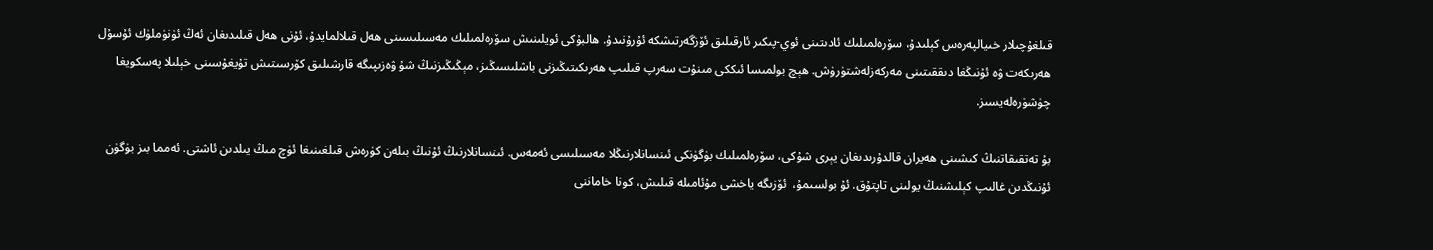قىلغۇچىلار خىيالپەرەس كېلىدۇ، سۆرەلمىلىك ئادىتىنى ئوي-پىكىر ئارقىلىق ئۆزگەرتىشكە ئۇرۇنىدۇ. ھالبۇكى ئويلىنىش سۆرەلمىلىك مەسىلىسىنى ھەل قىلالمايدۇ، ئۇنى ھەل قىلىدىغان ئەڭ ئۈنۈملۈك ئۇسۇل ھەرىكەت ۋە ئۇنىڭغا دىققىتىنى مەركەزلەشتۈرۈش. ھېچ بولمىسا ئىككى مىنۇت سەرپ قىلىپ ھەرىكىتىڭىزنى باشلىسىڭىز، مېڭىڭىزنىڭ شۇ ۋەزىپىگە قارشىلىق كۆرسىتىش تۇيغۇسىنى خېلىلا پەسكويغا چۈشۈرەلەيسىز.

بۇ تەتقىقاتنىڭ كىشىنى ھەيران قالدۇرىدىغان يېرى شۇكى، سۆرەلمىلىك بۈگۈنكى ئىنسانلارنىڭلا مەسىلىسى ئەمەس. ئىنسانلارنىڭ ئۇنىڭ بىلەن كۈرەش قىلغىنىغا ئۈچ مىڭ يىلدىن ئاشتى. ئەمما بىز بۈگۈن ئۇنىڭدىن غالىپ كېلىشنىڭ يولىنى تاپتۇق. ئۇ بولسىمۇ،  ئۆزىگە ياخشى مۇئامىلە قىلىش، كونا خاماننى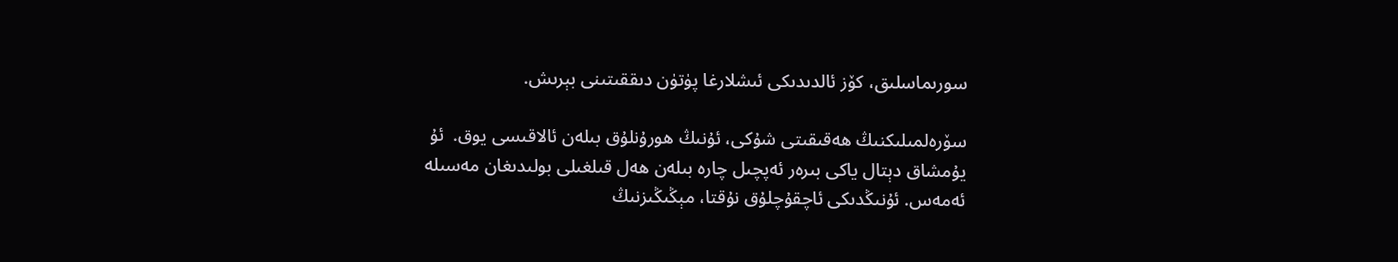سورىماسلىق، كۆز ئالدىدىكى ئىشلارغا پۈتۈن دىققىتىنى بېرىش.

سۆرەلمىلىكنىڭ ھەقىقىتى شۇكى، ئۇنىڭ ھورۇنلۇق بىلەن ئالاقىسى يوق.  ئۇ يۇمشاق دېتال ياكى بىرەر ئەپچىل چارە بىلەن ھەل قىلغىلى بولىدىغان مەسىلە ئەمەس. ئۇنىڭدىكى ئاچقۇچلۇق نۇقتا، مېڭىڭىزنىڭ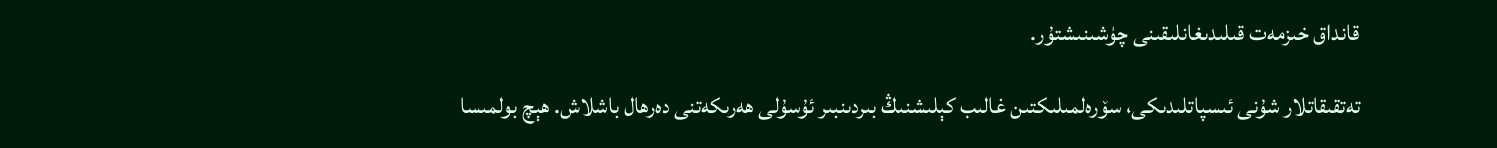قانداق خىزمەت قىلىدىغانلىقىنى چۈشىنىشتۇر.

تەتقىقاتلار شۇنى ئىسپاتلىدىكى، سۆرەلمىلىكتىن غالىب كېلىشنىڭ بىردىنبىر ئۇسۇلى ھەرىكەتنى دەرھال باشلاش. ھېچ بولمىسا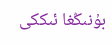بۇنىڭغا ئىككى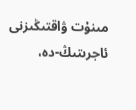مىنۇت ۋاقتىڭىزنى ئاجرىتىڭ-دە،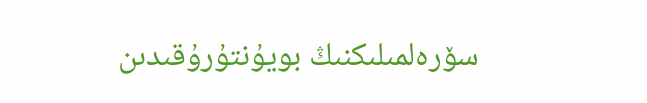سۆرەلمىلىكنىڭ بويۇنتۇرۇقىدىن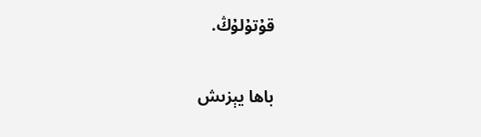قۇتۇلۇڭ.

باھا يېزىش